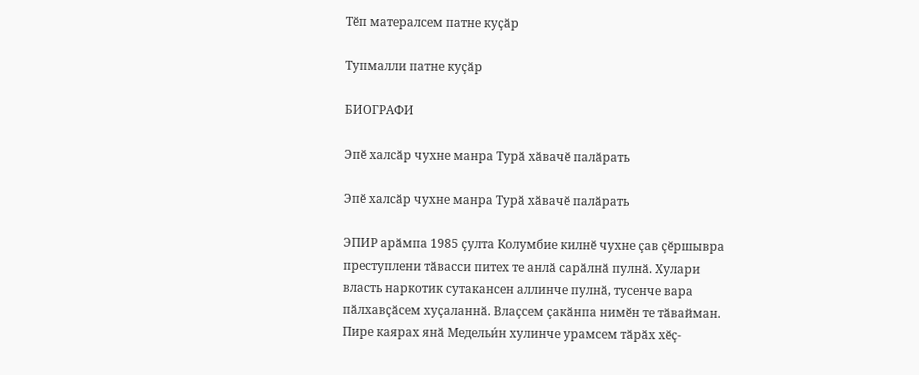Тӗп матералсем патне куҫӑр

Тупмалли патне куҫӑр

БИОГРАФИ

Эпӗ халсӑр чухне манра Турӑ хӑвачӗ палӑрать

Эпӗ халсӑр чухне манра Турӑ хӑвачӗ палӑрать

ЭПИР арӑмпа 1985 ҫулта Колумбие килнӗ чухне ҫав ҫӗршывра преступлени тӑвасси питех те анлӑ сарӑлнӑ пулнӑ. Хулари власть наркотик сутакансен аллинче пулнӑ, тусенче вара пӑлхавҫӑсем хуҫаланнӑ. Влаҫсем ҫакӑнпа нимӗн те тӑвайман. Пире каярах янӑ Медельи́н хулинче урамсем тӑрӑх хӗҫ-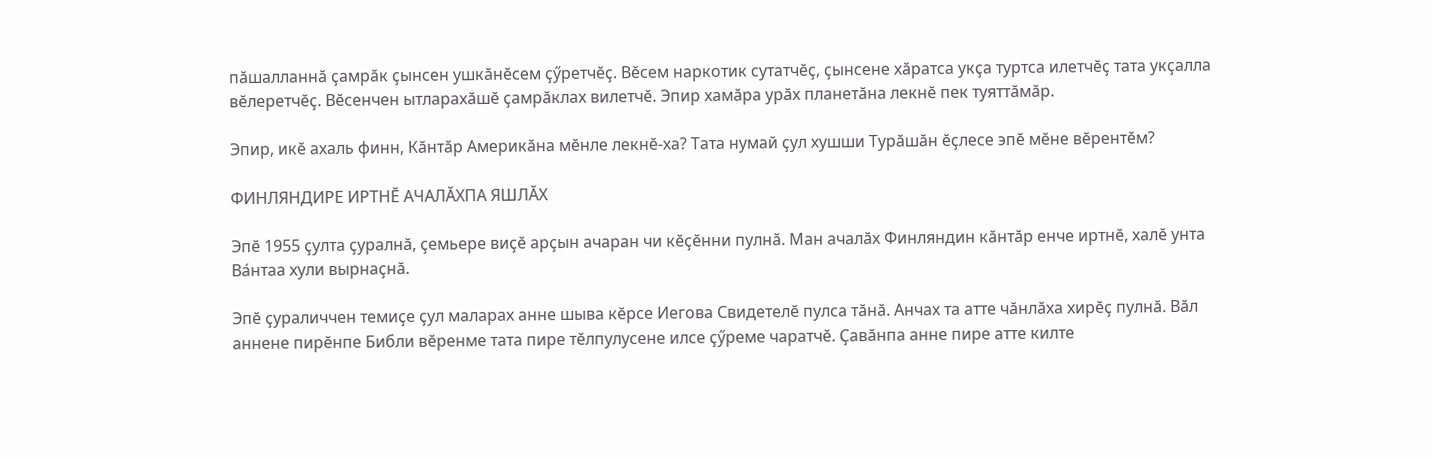пӑшалланнӑ ҫамрӑк ҫынсен ушкӑнӗсем ҫӳретчӗҫ. Вӗсем наркотик сутатчӗҫ, ҫынсене хӑратса укҫа туртса илетчӗҫ тата укҫалла вӗлеретчӗҫ. Вӗсенчен ытларахӑшӗ ҫамрӑклах вилетчӗ. Эпир хамӑра урӑх планетӑна лекнӗ пек туяттӑмӑр.

Эпир, икӗ ахаль финн, Кӑнтӑр Америкӑна мӗнле лекнӗ-ха? Тата нумай ҫул хушши Турӑшӑн ӗҫлесе эпӗ мӗне вӗрентӗм?

ФИНЛЯНДИРЕ ИРТНӖ АЧАЛӐХПА ЯШЛӐХ

Эпӗ 1955 ҫулта ҫуралнӑ, ҫемьере виҫӗ арҫын ачаран чи кӗҫӗнни пулнӑ. Ман ачалӑх Финляндин кӑнтӑр енче иртнӗ, халӗ унта Ва́нтаа хули вырнаҫнӑ.

Эпӗ ҫураличчен темиҫе ҫул маларах анне шыва кӗрсе Иегова Свидетелӗ пулса тӑнӑ. Анчах та атте чӑнлӑха хирӗҫ пулнӑ. Вӑл аннене пирӗнпе Библи вӗренме тата пире тӗлпулусене илсе ҫӳреме чаратчӗ. Ҫавӑнпа анне пире атте килте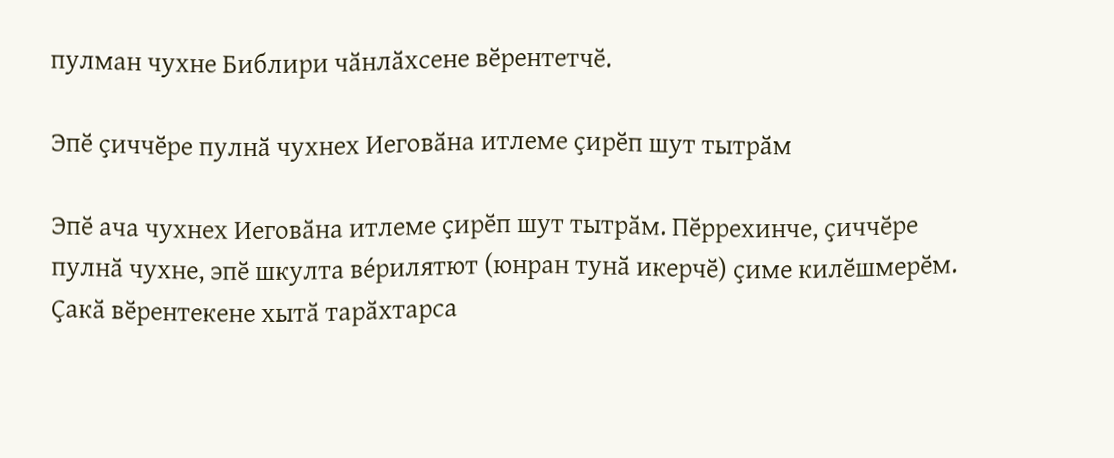пулман чухне Библири чӑнлӑхсене вӗрентетчӗ.

Эпӗ ҫиччӗре пулнӑ чухнех Иеговӑна итлеме ҫирӗп шут тытрӑм

Эпӗ ача чухнех Иеговӑна итлеме ҫирӗп шут тытрӑм. Пӗррехинче, ҫиччӗре пулнӑ чухне, эпӗ шкулта ве́рилятют (юнран тунӑ икерчӗ) ҫиме килӗшмерӗм. Ҫакӑ вӗрентекене хытӑ тарӑхтарса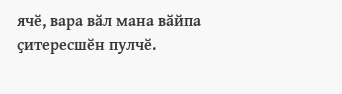ячӗ, вара вӑл мана вӑйпа ҫитересшӗн пулчӗ.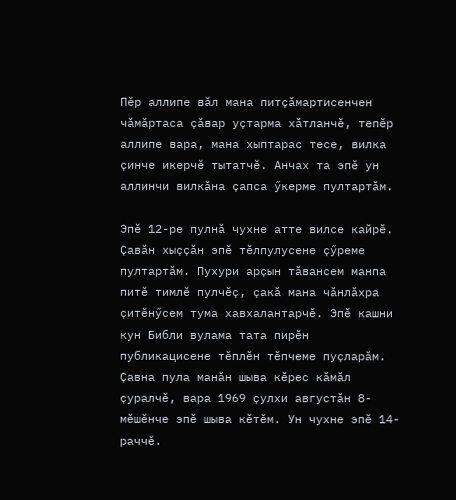Пӗр аллипе вӑл мана питҫӑмартисенчен чӑмӑртаса ҫӑвар уҫтарма хӑтланчӗ, тепӗр аллипе вара, мана хыптарас тесе, вилка ҫинче икерчӗ тытатчӗ. Анчах та эпӗ ун аллинчи вилкӑна ҫапса ӳкерме пултартӑм.

Эпӗ 12-ре пулнӑ чухне атте вилсе кайрӗ. Ҫавӑн хыҫҫӑн эпӗ тӗлпулусене ҫӳреме пултартӑм. Пухури арҫын тӑвансем манпа питӗ тимлӗ пулчӗҫ, ҫакӑ мана чӑнлӑхра ҫитӗнӳсем тума хавхалантарчӗ. Эпӗ кашни кун Библи вулама тата пирӗн публикацисене тӗплӗн тӗпчеме пуҫларӑм. Ҫавна пула манӑн шыва кӗрес кӑмӑл ҫуралчӗ, вара 1969 ҫулхи августӑн 8-мӗшӗнче эпӗ шыва кӗтӗм. Ун чухне эпӗ 14-раччӗ.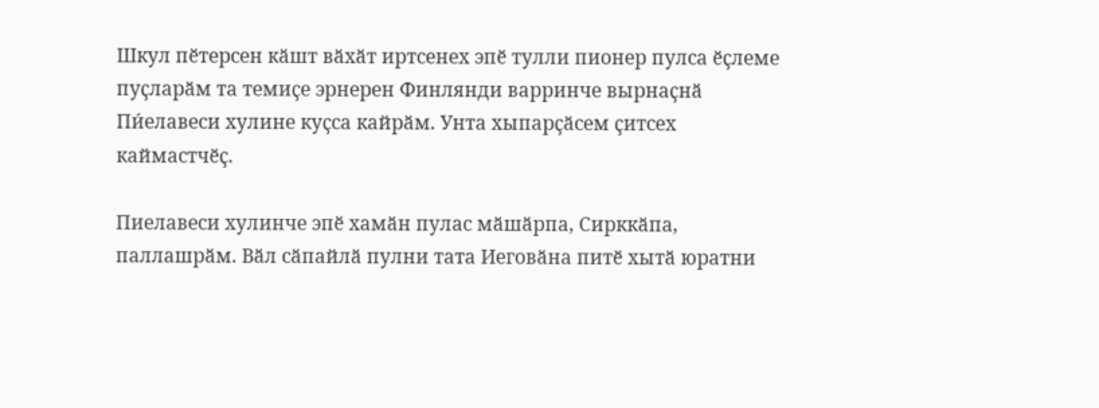Шкул пӗтерсен кӑшт вӑхӑт иртсенех эпӗ тулли пионер пулса ӗҫлеме пуҫларӑм та темиҫе эрнерен Финлянди варринче вырнаҫнӑ Пи́елавеси хулине куҫса кайрӑм. Унта хыпарҫӑсем ҫитсех каймастчӗҫ.

Пиелавеси хулинче эпӗ хамӑн пулас мӑшӑрпа, Сирккӑпа, паллашрӑм. Вӑл сӑпайлӑ пулни тата Иеговӑна питӗ хытӑ юратни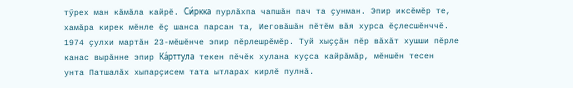тӳрех ман кӑмӑла кайрӗ. Си́ркка пурлӑхпа чапшӑн пач та ҫунман. Эпир иксӗмӗр те, хамӑра кирек мӗнле ӗҫ шанса парсан та, Иеговӑшӑн пӗтӗм вӑя хурса ӗҫлесшӗнччӗ. 1974 ҫулхи мартӑн 23-мӗшӗнче эпир пӗрлешрӗмӗр. Туй хыҫҫӑн пӗр вӑхӑт хушши пӗрле канас вырӑнне эпир Ка́рттула текен пӗчӗк хулана куҫса кайрӑмӑр, мӗншӗн тесен унта Патшалӑх хыпарҫисем тата ытларах кирлӗ пулнӑ.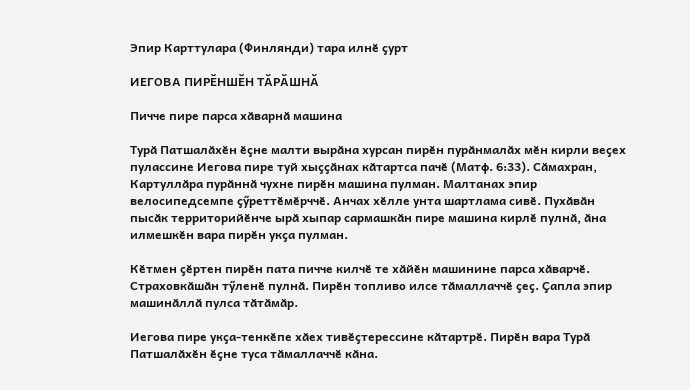Эпир Карттулара (Финлянди) тара илнӗ ҫурт

ИЕГОВА ПИРӖНШӖН ТӐРӐШНӐ

Пичче пире парса хӑварнӑ машина

Турӑ Патшалӑхӗн ӗҫне малти вырӑна хурсан пирӗн пурӑнмалӑх мӗн кирли веҫех пулассине Иегова пире туй хыҫҫӑнах кӑтартса пачӗ (Матф. 6:33). Сӑмахран, Картуллӑра пурӑннӑ чухне пирӗн машина пулман. Малтанах эпир велосипедсемпе ҫӳреттӗмӗрччӗ. Анчах хӗлле унта шартлама сивӗ. Пухӑвӑн пысӑк территорийӗнче ырӑ хыпар сармашкӑн пире машина кирлӗ пулнӑ, ӑна илмешкӗн вара пирӗн укҫа пулман.

Кӗтмен ҫӗртен пирӗн пата пичче килчӗ те хӑйӗн машинине парса хӑварчӗ. Страховкӑшӑн тӳленӗ пулнӑ. Пирӗн топливо илсе тӑмаллаччӗ ҫеҫ. Ҫапла эпир машинӑллӑ пулса тӑтӑмӑр.

Иегова пире укҫа-тенкӗпе хӑех тивӗҫтерессине кӑтартрӗ. Пирӗн вара Турӑ Патшалӑхӗн ӗҫне туса тӑмаллаччӗ кӑна.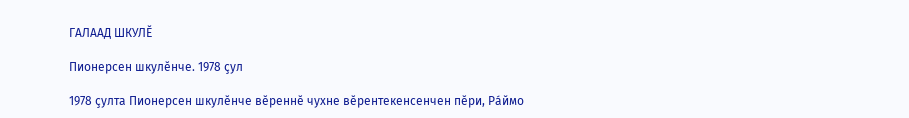ГАЛААД ШКУЛӖ

Пионерсен шкулӗнче. 1978 ҫул

1978 ҫулта Пионерсен шкулӗнче вӗреннӗ чухне вӗрентекенсенчен пӗри, Ра́ймо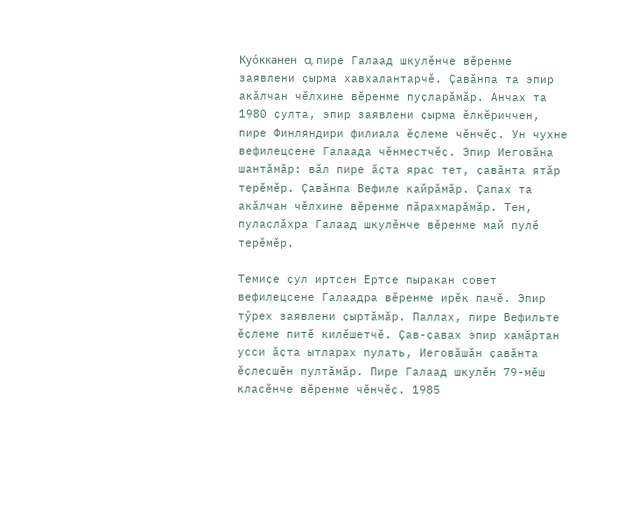Куо́кканен a, пире Галаад шкулӗнче вӗренме заявлени ҫырма хавхалантарчӗ. Ҫавӑнпа та эпир акӑлчан чӗлхине вӗренме пуҫларӑмӑр. Анчах та 1980 ҫулта, эпир заявлени ҫырма ӗлкӗриччен, пире Финляндири филиала ӗҫлеме чӗнчӗҫ. Ун чухне вефилецсене Галаада чӗнместчӗҫ. Эпир Иеговӑна шантӑмӑр: вӑл пире ӑҫта ярас тет, ҫавӑнта ятӑр терӗмӗр. Ҫавӑнпа Вефиле кайрӑмӑр. Ҫапах та акӑлчан чӗлхине вӗренме пӑрахмарӑмӑр. Тен, пуласлӑхра Галаад шкулӗнче вӗренме май пулӗ терӗмӗр.

Темиҫе ҫул иртсен Ертсе пыракан совет вефилецсене Галаадра вӗренме ирӗк пачӗ. Эпир тӳрех заявлени ҫыртӑмӑр. Паллах, пире Вефильте ӗҫлеме питӗ килӗшетчӗ. Ҫав-ҫавах эпир хамӑртан усси ӑҫта ытларах пулать, Иеговӑшӑн ҫавӑнта ӗҫлесшӗн пултӑмӑр. Пире Галаад шкулӗн 79-мӗш класӗнче вӗренме чӗнчӗҫ. 1985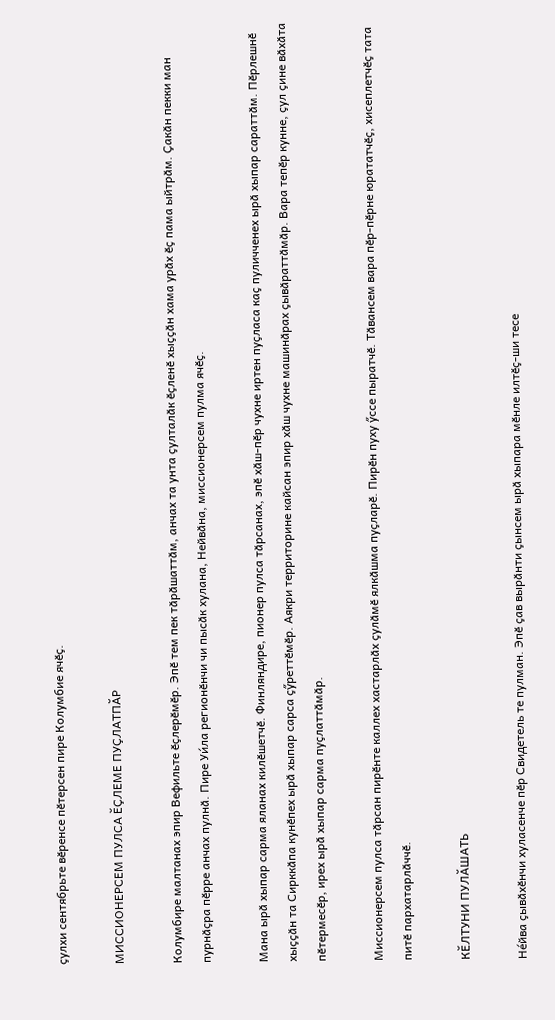ҫулхи сентябрьте вӗренсе пӗтерсен пире Колумбие ячӗҫ.

МИССИОНЕРСЕМ ПУЛСА ӖҪЛЕМЕ ПУҪЛАТПӐР

Колумбире малтанах эпир Вефильте ӗҫлерӗмӗр. Эпӗ тем пек тӑрӑшаттӑм, анчах та унта ҫулталӑк ӗҫленӗ хыҫҫӑн хама урӑх ӗҫ пама ыйтрӑм. Ҫакӑн пекки ман пурнӑҫра пӗрре анчах пулнӑ. Пире Уи́ла регионӗнчи чи пысӑк хулана, Нейвӑна, миссионерсем пулма ячӗҫ.

Мана ырӑ хыпар сарма яланах килӗшетчӗ. Финляндире, пионер пулса тӑрсанах, эпӗ хӑш-пӗр чухне иртен пуҫласа каҫ пуличченех ырӑ хыпар сараттӑм. Пӗрлешнӗ хыҫҫӑн та Сирккӑпа кунӗпех ырӑ хыпар сарса ҫӳреттӗмӗр. Аякри территорине кайсан эпир хӑш чухне машинӑрах ҫывӑраттӑмӑр. Вара тепӗр кунне, ҫул ҫине вӑхӑта пӗтермесӗр, ирех ырӑ хыпар сарма пуҫлаттӑмӑр.

Миссионерсем пулса тӑрсан пирӗнте каллех хастарлӑх ҫулӑмӗ ялкӑшма пуҫларӗ. Пирӗн пуху ӳссе пыратчӗ. Тӑвансем вара пӗр-пӗрне юрататчӗҫ, хисеплетчӗҫ тата питӗ пархатарлӑччӗ.

КӖЛТУНИ ПУЛӐШАТЬ

Не́йва ҫывӑхӗнчи хуласенче пӗр Свидетель те пулман. Эпӗ ҫав вырӑнти ҫынсем ырӑ хыпара мӗнле илтӗҫ-ши тесе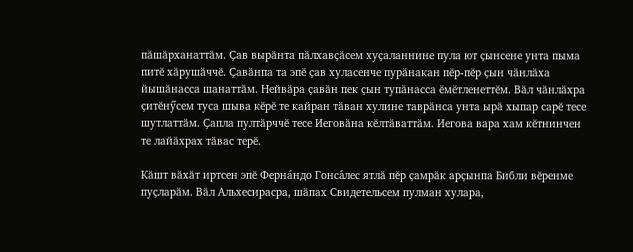пӑшӑрханаттӑм. Ҫав вырӑнта пӑлхавҫӑсем хуҫаланнине пула ют ҫынсене унта пыма питӗ хӑрушӑччӗ. Ҫавӑнпа та эпӗ ҫав хуласенче пурӑнакан пӗр-пӗр ҫын чӑнлӑха йышӑнасса шанаттӑм. Нейвӑра ҫавӑн пек ҫын тупӑнасса ӗмӗтленеттӗм. Вӑл чӑнлӑхра ҫитӗнӳсем туса шыва кӗрӗ те кайран тӑван хулине таврӑнса унта ырӑ хыпар сарӗ тесе шутлаттӑм. Ҫапла пултӑрччӗ тесе Иеговӑна кӗлтӑваттӑм. Иегова вара хам кӗтнинчен те лайӑхрах тӑвас терӗ.

Кӑшт вӑхӑт иртсен эпӗ Ферна́ндо Гонса́лес ятлӑ пӗр ҫамрӑк арҫынпа Библи вӗренме пуҫларӑм. Вӑл Альхесирасра, шӑпах Свидетельсем пулман хулара,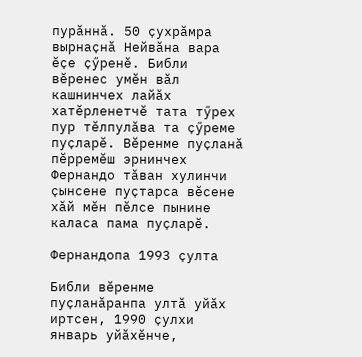пурӑннӑ. 50 ҫухрӑмра вырнаҫнӑ Нейвӑна вара ӗҫе ҫӳренӗ. Библи вӗренес умӗн вӑл кашнинчех лайӑх хатӗрленетчӗ тата тӳрех пур тӗлпулӑва та ҫӳреме пуҫларӗ. Вӗренме пуҫланӑ пӗрремӗш эрнинчех Фернандо тӑван хулинчи ҫынсене пуҫтарса вӗсене хӑй мӗн пӗлсе пынине каласа пама пуҫларӗ.

Фернандопа 1993 ҫулта

Библи вӗренме пуҫланӑранпа ултӑ уйӑх иртсен, 1990 ҫулхи январь уйӑхӗнче,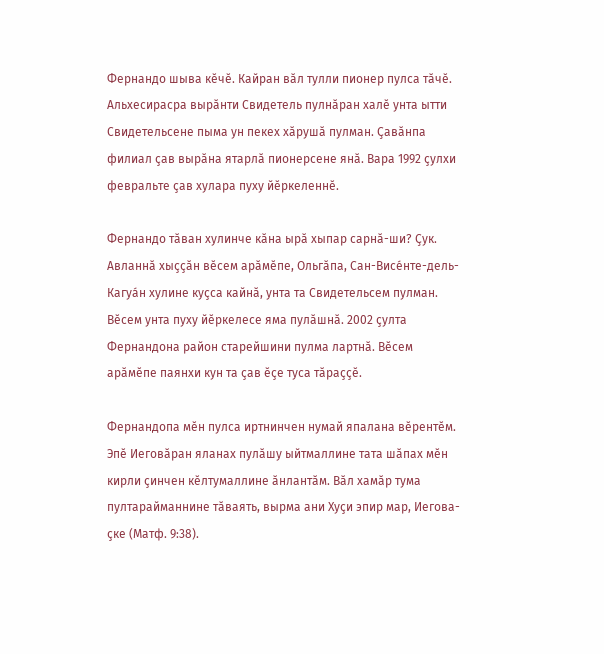Фернандо шыва кӗчӗ. Кайран вӑл тулли пионер пулса тӑчӗ. Альхесирасра вырӑнти Свидетель пулнӑран халӗ унта ытти Свидетельсене пыма ун пекех хӑрушӑ пулман. Ҫавӑнпа филиал ҫав вырӑна ятарлӑ пионерсене янӑ. Вара 1992 ҫулхи февральте ҫав хулара пуху йӗркеленнӗ.

Фернандо тӑван хулинче кӑна ырӑ хыпар сарнӑ-ши? Ҫук. Авланнӑ хыҫҫӑн вӗсем арӑмӗпе, Ольгӑпа, Сан-Висе́нте-дель-Кагуа́н хулине куҫса кайнӑ, унта та Свидетельсем пулман. Вӗсем унта пуху йӗркелесе яма пулӑшнӑ. 2002 ҫулта Фернандона район старейшини пулма лартнӑ. Вӗсем арӑмӗпе паянхи кун та ҫав ӗҫе туса тӑраҫҫӗ.

Фернандопа мӗн пулса иртнинчен нумай япалана вӗрентӗм. Эпӗ Иеговӑран яланах пулӑшу ыйтмаллине тата шӑпах мӗн кирли ҫинчен кӗлтумаллине ӑнлантӑм. Вӑл хамӑр тума пултарайманнине тӑваять, вырма ани Хуҫи эпир мар, Иегова-ҫке (Матф. 9:38).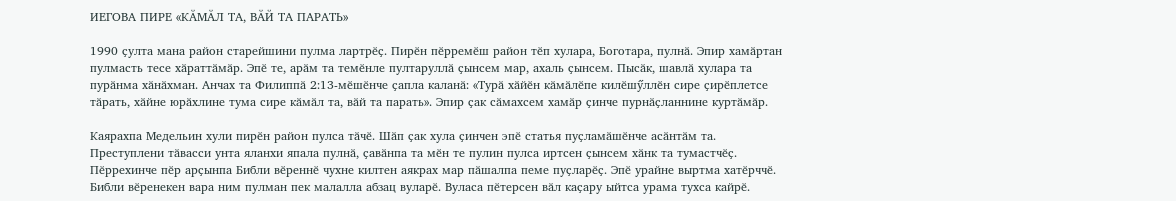ИЕГОВА ПИРЕ «КӐМӐЛ ТА, ВӐЙ ТА ПАРАТЬ»

1990 ҫулта мана район старейшини пулма лартрӗҫ. Пирӗн пӗрремӗш район тӗп хулара, Боготара, пулнӑ. Эпир хамӑртан пулмасть тесе хӑраттӑмӑр. Эпӗ те, арӑм та темӗнле пултаруллӑ ҫынсем мар, ахаль ҫынсем. Пысӑк, шавлӑ хулара та пурӑнма хӑнӑхман. Анчах та Филиппӑ 2:13-мӗшӗнче ҫапла каланӑ: «Турӑ хӑйӗн кӑмӑлӗпе килӗшӳллӗн сире ҫирӗплетсе тӑрать, хӑйне юрӑхлине тума сире кӑмӑл та, вӑй та парать». Эпир ҫак сӑмахсем хамӑр ҫинче пурнӑҫланнине куртӑмӑр.

Каярахпа Медельин хули пирӗн район пулса тӑчӗ. Шӑп ҫак хула ҫинчен эпӗ статья пуҫламӑшӗнче асӑнтӑм та. Преступлени тӑвасси унта яланхи япала пулнӑ, ҫавӑнпа та мӗн те пулин пулса иртсен ҫынсем хӑнк та тумастчӗҫ. Пӗррехинче пӗр арҫынпа Библи вӗреннӗ чухне килтен аякрах мар пӑшалпа пеме пуҫларӗҫ. Эпӗ урайне выртма хатӗрччӗ. Библи вӗренекен вара ним пулман пек малалла абзац вуларӗ. Вуласа пӗтерсен вӑл каҫару ыйтса урама тухса кайрӗ.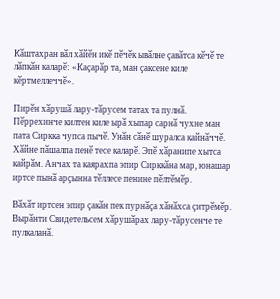Кӑштахран вӑл хӑйӗн икӗ пӗчӗк ывӑлне ҫавӑтса кӗчӗ те лӑпкӑн каларӗ: «Каҫарӑр та, ман ҫаксене киле кӗртмеллеччӗ».

Пирӗн хӑрушӑ лару-тӑрусем татах та пулнӑ. Пӗррехинче килтен киле ырӑ хыпар сарнӑ чухне ман пата Сиркка чупса пычӗ. Унӑн сӑнӗ шуралса кайнӑччӗ. Хӑйне пӑшалпа пенӗ тесе каларӗ. Эпӗ хӑранипе хытса кайрӑм. Анчах та каярахпа эпир Сирккӑна мар, юнашар иртсе пынӑ арҫынна тӗллесе пенине пӗлтӗмӗр.

Вӑхӑт иртсен эпир ҫакӑн пек пурнӑҫа хӑнӑхса ҫитрӗмӗр. Вырӑнти Свидетельсем хӑрушӑрах лару-тӑрусенче те пулкаланӑ.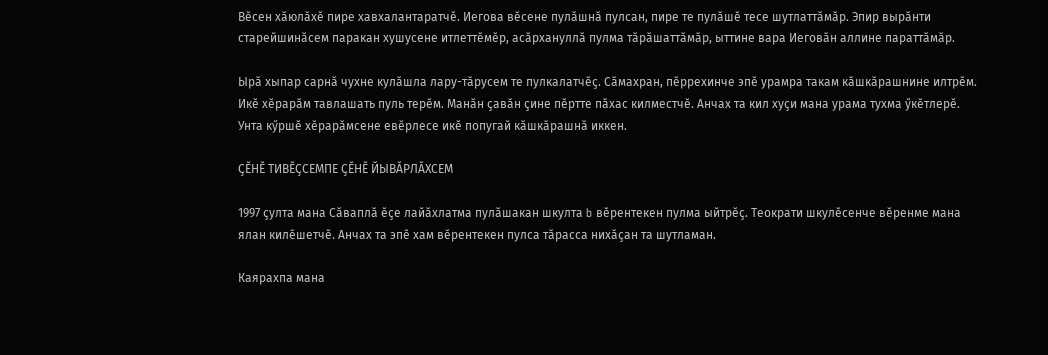Вӗсен хӑюлӑхӗ пире хавхалантаратчӗ. Иегова вӗсене пулӑшнӑ пулсан, пире те пулӑшӗ тесе шутлаттӑмӑр. Эпир вырӑнти старейшинӑсем паракан хушусене итлеттӗмӗр, асӑрхануллӑ пулма тӑрӑшаттӑмӑр, ыттине вара Иеговӑн аллине параттӑмӑр.

Ырӑ хыпар сарнӑ чухне кулӑшла лару-тӑрусем те пулкалатчӗҫ. Сӑмахран, пӗррехинче эпӗ урамра такам кӑшкӑрашнине илтрӗм. Икӗ хӗрарӑм тавлашать пуль терӗм. Манӑн ҫавӑн ҫине пӗртте пӑхас килместчӗ. Анчах та кил хуҫи мана урама тухма ӳкӗтлерӗ. Унта кӳршӗ хӗрарӑмсене евӗрлесе икӗ попугай кӑшкӑрашнӑ иккен.

ҪӖНӖ ТИВӖҪСЕМПЕ ҪӖНӖ ЙЫВӐРЛӐХСЕМ

1997 ҫулта мана Сӑваплӑ ӗҫе лайӑхлатма пулӑшакан шкулта b вӗрентекен пулма ыйтрӗҫ. Теократи шкулӗсенче вӗренме мана ялан килӗшетчӗ. Анчах та эпӗ хам вӗрентекен пулса тӑрасса нихӑҫан та шутламан.

Каярахпа мана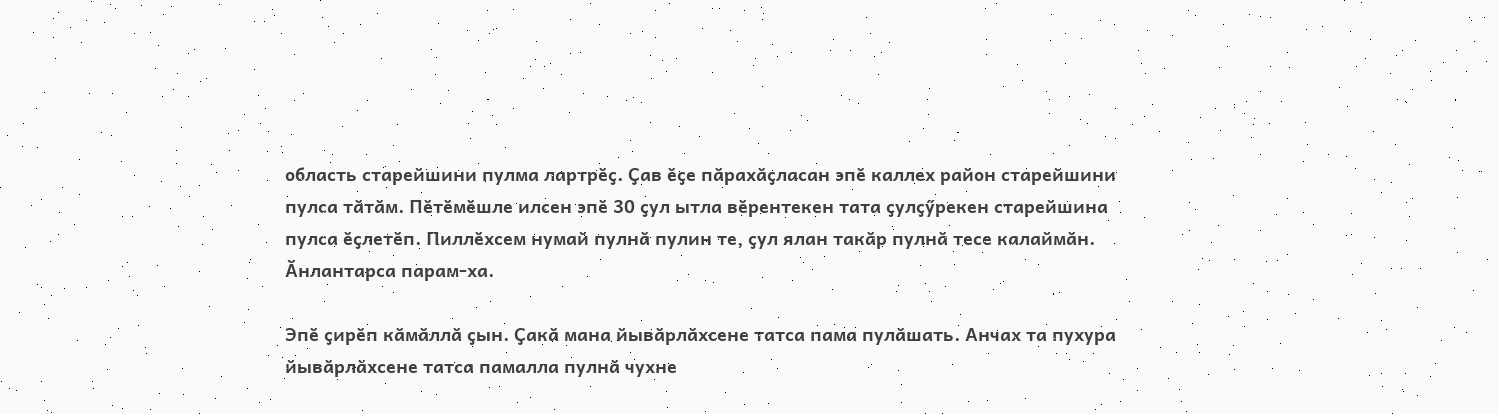область старейшини пулма лартрӗҫ. Ҫав ӗҫе пӑрахӑҫласан эпӗ каллех район старейшини пулса тӑтӑм. Пӗтӗмӗшле илсен эпӗ 30 ҫул ытла вӗрентекен тата ҫулҫӳрекен старейшина пулса ӗҫлетӗп. Пиллӗхсем нумай пулнӑ пулин те, ҫул ялан такӑр пулнӑ тесе калаймӑн. Ӑнлантарса парам-ха.

Эпӗ ҫирӗп кӑмӑллӑ ҫын. Ҫакӑ мана йывӑрлӑхсене татса пама пулӑшать. Анчах та пухура йывӑрлӑхсене татса памалла пулнӑ чухне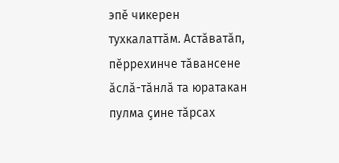эпӗ чикерен тухкалаттӑм. Астӑватӑп, пӗррехинче тӑвансене ӑслӑ-тӑнлӑ та юратакан пулма ҫине тӑрсах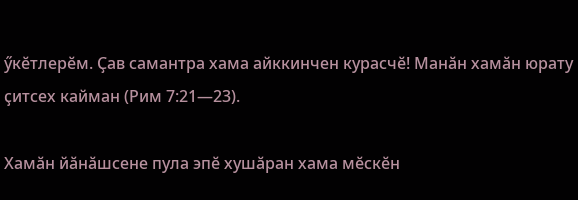ӳкӗтлерӗм. Ҫав самантра хама айккинчен курасчӗ! Манӑн хамӑн юрату ҫитсех кайман (Рим 7:21—23).

Хамӑн йӑнӑшсене пула эпӗ хушӑран хама мӗскӗн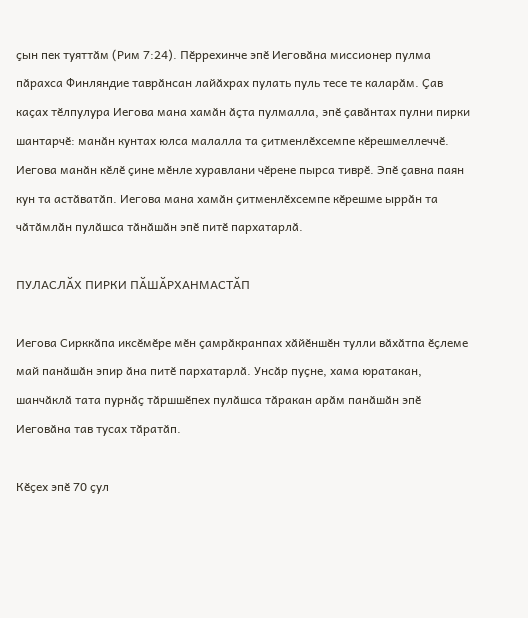ҫын пек туяттӑм (Рим 7:24). Пӗррехинче эпӗ Иеговӑна миссионер пулма пӑрахса Финляндие таврӑнсан лайӑхрах пулать пуль тесе те каларӑм. Ҫав каҫах тӗлпулура Иегова мана хамӑн ӑҫта пулмалла, эпӗ ҫавӑнтах пулни пирки шантарчӗ: манӑн кунтах юлса малалла та ҫитменлӗхсемпе кӗрешмеллеччӗ. Иегова манӑн кӗлӗ ҫине мӗнле хуравлани чӗрене пырса тиврӗ. Эпӗ ҫавна паян кун та астӑватӑп. Иегова мана хамӑн ҫитменлӗхсемпе кӗрешме ыррӑн та чӑтӑмлӑн пулӑшса тӑнӑшӑн эпӗ питӗ пархатарлӑ.

ПУЛАСЛӐХ ПИРКИ ПӐШӐРХАНМАСТӐП

Иегова Сирккӑпа иксӗмӗре мӗн ҫамрӑкранпах хӑйӗншӗн тулли вӑхӑтпа ӗҫлеме май панӑшӑн эпир ӑна питӗ пархатарлӑ. Унсӑр пуҫне, хама юратакан, шанчӑклӑ тата пурнӑҫ тӑршшӗпех пулӑшса тӑракан арӑм панӑшӑн эпӗ Иеговӑна тав тусах тӑратӑп.

Кӗҫех эпӗ 70 ҫул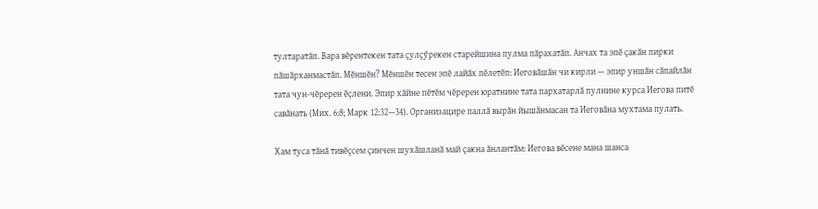тултаратӑп. Вара вӗрентекен тата ҫулҫӳрекен старейшина пулма пӑрахатӑп. Анчах та эпӗ ҫакӑн пирки пӑшӑрханмастӑп. Мӗншӗн? Мӗншӗн тесен эпӗ лайӑх пӗлетӗп: Иеговӑшӑн чи кирли — эпир уншӑн сӑпайлӑн тата чун-чӗререн ӗҫлени. Эпир хӑйне пӗтӗм чӗререн юратнине тата пархатарлӑ пулнине курса Иегова питӗ савӑнать (Мих. 6:8; Марк 12:32—34). Организацире паллӑ вырӑн йышӑнмасан та Иеговӑна мухтама пулать.

Хам туса тӑнӑ тивӗҫсем ҫинчен шухӑшланӑ май ҫакна ӑнлантӑм: Иегова вӗсене мана шанса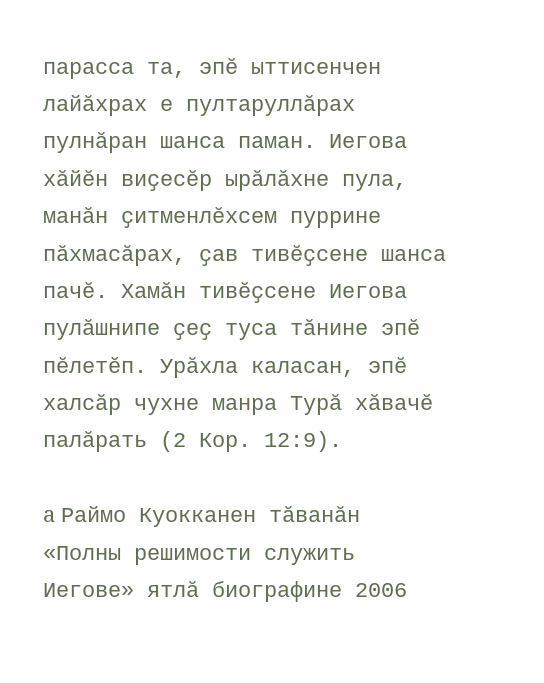парасса та, эпӗ ыттисенчен лайӑхрах е пултаруллӑрах пулнӑран шанса паман. Иегова хӑйӗн виҫесӗр ырӑлӑхне пула, манӑн ҫитменлӗхсем пуррине пӑхмасӑрах, ҫав тивӗҫсене шанса пачӗ. Хамӑн тивӗҫсене Иегова пулӑшнипе ҫеҫ туса тӑнине эпӗ пӗлетӗп. Урӑхла каласан, эпӗ халсӑр чухне манра Турӑ хӑвачӗ палӑрать (2 Кор. 12:9).

a Раймо Куокканен тӑванӑн «Полны решимости служить Иегове» ятлӑ биографине 2006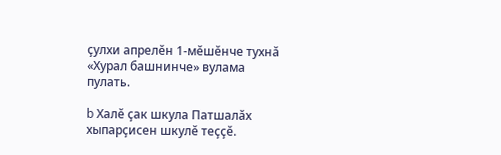ҫулхи апрелӗн 1-мӗшӗнче тухнӑ «Хурал башнинче» вулама пулать.

b Халӗ ҫак шкула Патшалӑх хыпарҫисен шкулӗ теҫҫӗ.